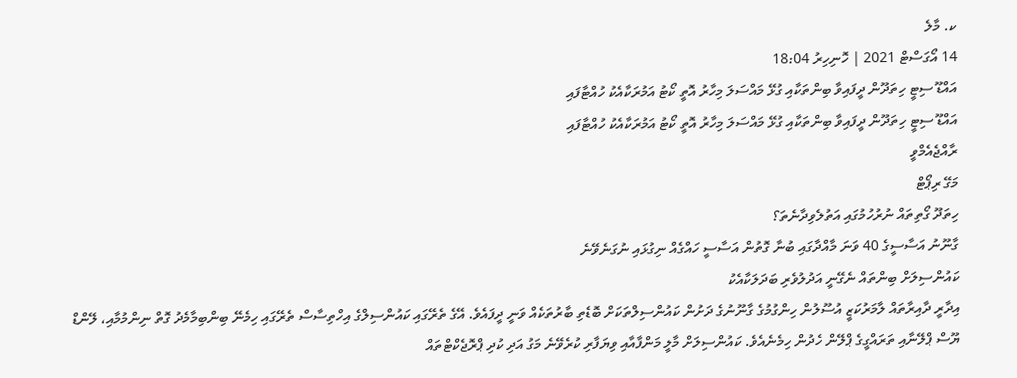ކ. މާލެ
14 އޯގަސްޓް 2021 | ހޮނިހިރު 18:04
އައްޑޫ ސިޓީ ހިތަދޫން ދީފައިވާ ބިންތަކާއި ގުޅޭ މައްސަލަ މިހާރު އޮތީ ކޯޓު އަމުރަކާއެކު ހުއްޓާފައި
އައްޑޫ ސިޓީ ހިތަދޫން ދީފައިވާ ބިންތަކާއި ގުޅޭ މައްސަލަ މިހާރު އޮތީ ކޯޓު އަމުރަކާއެކު ހުއްޓާފައި
ރާއްޖެއެމްވީ
މަގޭ ރިޕޯޓް
ހިތަދޫ ގޯތިތައް ނުރުހުމުގައި އަތުލެވިދާނެތަ؟
ގާނޫނު އަސާސީގެ 40 ވަނަ މާއްދާގައި ބުނާ ގޮތުން އަސާސީ ހައްގެއް ނިގުޅައި ނުގަނެވޭނެ
ކައުންސިލަށް ބިންތައް ނެގޭނީ އަދުލުވެރި ބަދަލަކާއެކު
އިދާރީ ދާއިރާތައް ލާމަރުކަޒީ އުސޫލުން ހިންގުމުގެ ގާނޫނުގެ ދަށުން ކައުންސިލްތަކަށް ބޮޑެތި ބާރުތަކެއް ވަނީ ދީފައެވެ. އޭގެ ތެރޭގައި ކައުންސިލްގެ އިހްތިސާސް ތެރޭގައި ހިމެނޭ ބިންބިމާމެދު ގޮތް ނިންމުމާއި، ލޭންޑް ޔޫސް ޕްލޭނާއި ތަރައްގީގެ ޕްލޭން ހެދުން ހިމެނެއެވެ. ކައުންސިލަށް މާލީ މަންފާއާއި ވިޔަފާރި ކުރެވޭނެ މަގު އަދި ކުދި ޕްރޮޖެކްޓްތައް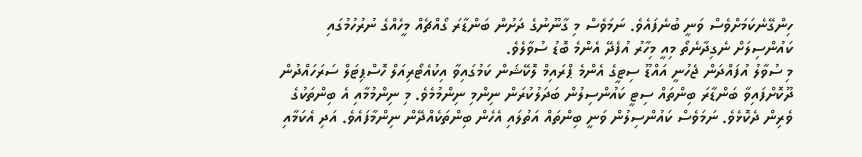ހިންގޭނެކަމަށްވެސް ވަނީ ބުނެފައެވެ. ނަމަވެސް މި ގާނޫނުގެ ދަށުން ބަންޑާރަ ގޯއްޗެއް މީހެއްގެ ނުރުހުމުގައި ކައުންސިލަށް ނެގިދާނެތޯ މިއީ މިހާރު އުފެދޭ އެންމެ ބޮޑު ސުވާލެވެ.
މި ސުވާލު އުފައްދަން ޖެހުނީ އައްޑޫ ސިޓީގެ އެންމެ ޕްރައިމް ލޮކޭޝަން ކަމުގައިވާ އިކުއެޓޯރިއަލް ހޮސްޕިޓަލް ސަރަހައްދުން ދޫކޮށްފައިވާ ބަންޑާރަ ބިންތައް ސިޓީ ކައުންސިލުން ބަދަލުކުރަން ނިންމި ނިންމުމެވެ. މި ނިންމުމާއި އެ ބިންތަކުގެ ވެރިން ދެކޮޅެވެ. ނަމަވެސް ކައުންސިލުން ވަނީ ބިންތައް އަތުލައި އެހެން ބިންތަކެއްދޭން ނިންމާފައެވެ. އަދި އެކަމާއި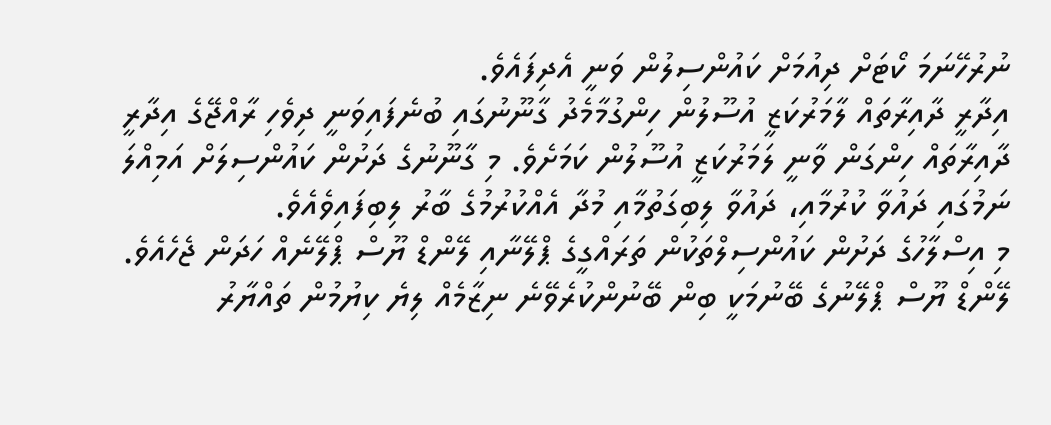ނުރުހޭނަމަ ކޯޓަށް ދިއުމަށް ކައުންސިލުން ވަނީ އެދިފައެވެ.
އިދާރީ ދާއިރާތައް ލާމަރުކަޒީ އުސޫލުން ހިންގުމާމެދު ގާނޫނުގައި ބުނެފައިވަނީ ދިވެހި ރާއްޖޭގެ އިދާރީ ދާއިރާތައް ހިންގަން ވާނީ ލަމަރުކަޒީ އުސޫލުން ކަމަށެވެ. މި ގާނޫނުގެ ދަށުން ކައުންސިލަށް އަމިއްލަ ނަމުގައި ދައުވާ ކުރުމާއި، ދައުވާ ލިބިގަތުމާއި މުދާ އެއްކުރުމުގެ ބާރު ލިބިފައިވެއެވެ.
މި އިސްލާހުގެ ދަށުން ކައުންސިލްތަކުން ތަރައްގީގެ ޕްލޭނާއި ލޭންޑް ޔޫސް ޕްލޭނެއް ހަދަން ޖެހެއެވެ. ލޭންޑް ޔޫސް ޕްލޭނުގެ ބޭނުމަކީ ބިން ބޭނުންކުރެވޭނެ ނިޒާމެއް ލިޔެ ކިޔުމުން ތައްޔާރު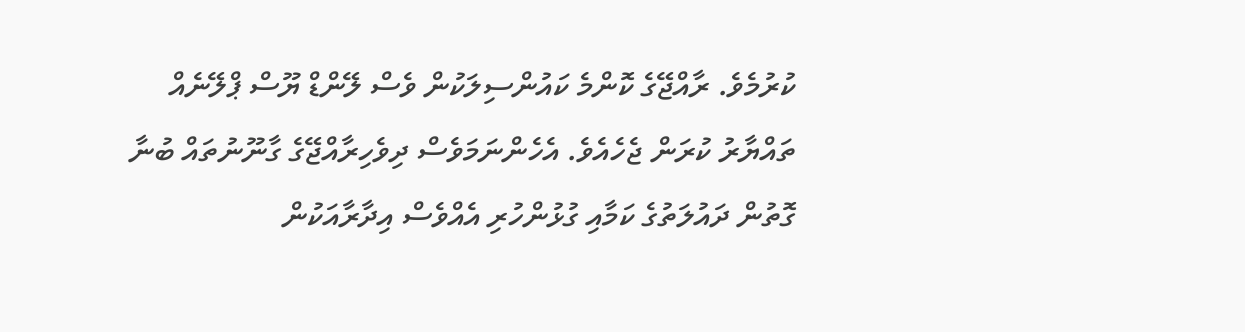ކުރުމެވެ. ރާއްޖޭގެ ކޮންމެ ކައުންސިލަކުން ވެސް ލޭންޑް ޔޫސް ޕްލޭނެއް ތައްޔާރު ކުރަން ޖެހެއެވެ. އެހެންނަމަވެސް ދިވެހިރާއްޖޭގެ ގާނޫނުތައް ބުނާ ގޮތުން ދައުލަތުގެ ކަމާއި ގުޅުންހުރި އެއްވެސް އިދާރާއަކުން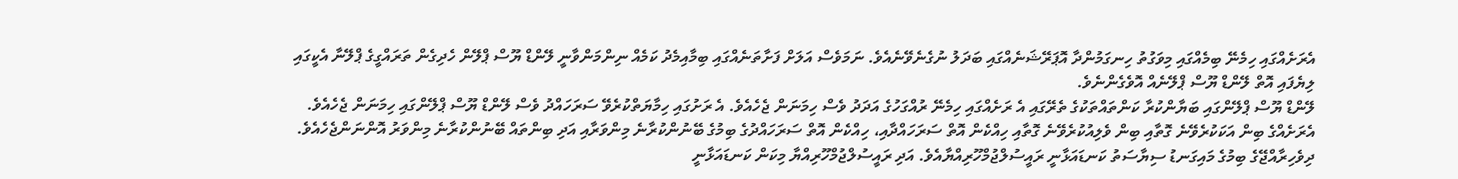އެރަށެއްގައި ހިމެނޭ ބިމެއްގައި މިވަގުތު ހިނގަމުންދާ އޮޕަރޭޝަނެއްގައި ބަދަލު ނުގެނެވޭނެއެވެ. ނަމަވެސް އަލަށް ފަށާތަނެއްގައި ބިމާއިމެދު ކަމެއް ނިންމަންވާނީ ލޭންޑް ޔޫސް ޕްލޭން ހެދިގެން ތަރައްގީގެ ޕްލޭނާ އެކީގައި ލިޔެފައި އޮތް ލޭންޑް ޔޫސް ޕްލޭނެއް އޮވެގެންނެވެ.
ލޭންޑް ޔޫސް ޕްލޭންގައި ބަޔާންކުރާ ކަންތައްތަކުގެ ތެރޭގައި އެ ރަށެއްގައި ހިމެނޭ ރުއްގަހުގެ އަދަދު ވެސް ހިމަނަން ޖެހެއެވެ. އެ ރަށުގައި ހިމާޔަތްކުރެވޭ ސަރަހައްދު ވެސް ލޭންޑް ޔޫސް ޕްލޭންގައި ހިމަނަން ޖެހެއެވެ. އެރަށެއްގެ ބިން އަކަކުރެވޭނެ ގޮތާއި ބިން ވެލިއުކުރެވޭނެ ގޮތާއި ހިއްކެން އޮތް ސަރަހައްދާއި، ހިއްކެން އޮތް ސަރަހައްދުގެ ބިމުގެ ބޭނުންކުރާނެ މިންވަރާއި އަދި ބިންތައް ބޭނުންކުރާނެ މިންވަރު އޮންނަންޖެހެއެވެ.
ދިވެހިރާއްޖޭގެ ބިމުގެ މައިގަނޑު ސިޔާސަތު ކަނޑައަޅާނީ ރައީސުލްޖުމްހޫރިއްޔާއެވެ. އަދި ރައީސުލްޖުމްހޫރިއްޔާ މިކަން ކަނޑައަޅާނީ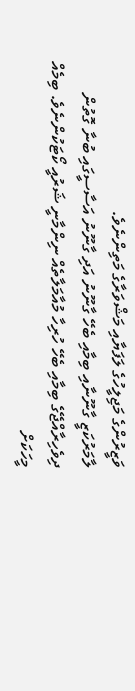ވަޒީރުންގެ މަޖިލީހުގެ ލަފަޔާއި މަޝްވަރާގެ މަތިންނެވެ.
ލާމަރުކަޒީ ގާނޫނާއި ބިމާއި ބެހޭ ގާނޫނު އަދި ގާނޫނު އަސާސީގައި ބުނާ ގޮތުން ދިވެހިރާއްޖޭގެ ބިމާއި ބެހޭ ހުރިހާ މުއާމަލާތެއް ނިންމާނީ ޝަރުއީ ކޯޓަކުންނެވެ. ބިމެއް މީހަކަށް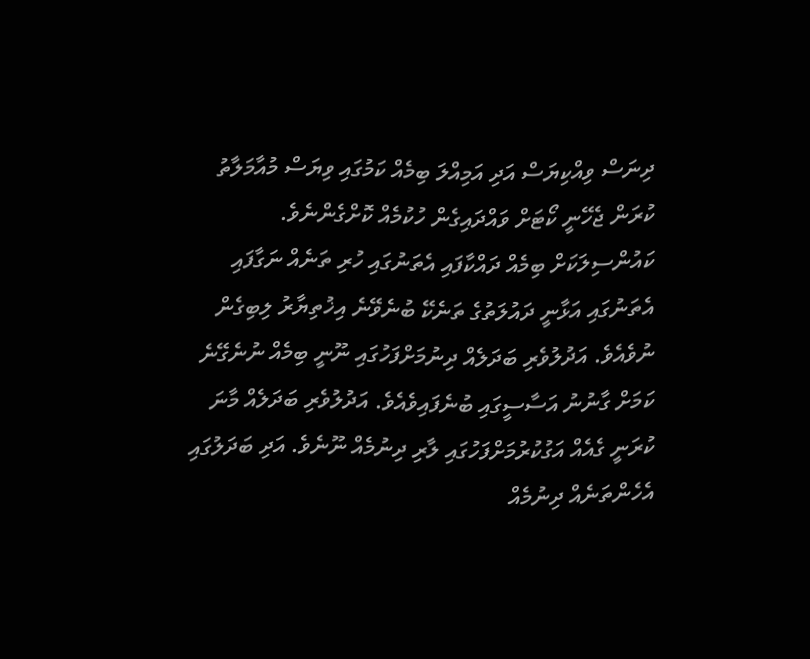ދިނަސް ވިއްކިޔަސް އަދި އަމިއްލަ ބިމެއް ކަމުގައި ވިޔަސް މުއާމަލާތު ކުރަން ޖެހޭނީ ކޯޓަށް ވައްދައިގެން ހުކުމެއް ކޮށްގެންނެވެ.
ކައުންސިލަކަށް ބިމެއް ދައްކާފައި އެތަނުގައި ހުރި ތަނެއް ނަގާފައި އެތަނުގައި އަޅާނީ ދައުލަތުގެ ތަނެކޭ ބުނެވޭނެ އިޚުތިޔާރު ލިބިގެން ނުވެއެވެ. އަދުލުވެރި ބަދަލެއް ދިނުމަށްފަހުގައި ނޫނީ ބިމެއް ނުނެގޭނެ ކަމަށް ގާނުނު އަސާސީގައި ބުނެފައިވެއެވެ. އަދުލުވެރި ބަދަލެއް މާނަ ކުރަނީ ގެއެއް އަގުކުރުމަށްފަހުގައި ލާރި ދިނުމެއް ނޫނެވެ. އަދި ބަދަލުގައި އެހެންތަނެއް ދިނުމެއް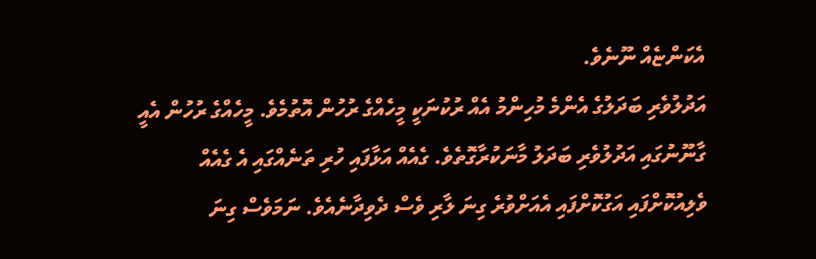އެކަންޏެއް ނޫނެވެ.
އަދުލުވެރި ބަދަލުގެ އެންމެ މުހިންމު އެއް ރުކުނަކީ މީހެއްގެ ރުހުން އޮތުމެވެ. މީހެއްގެ ރުހުން އެއީ ގާނޫނުގައި އަދުލުވެރި ބަދަލު މާނަކުރާގޮތެވެ. ގެއެއް އަޅާފައި ހުރި ތަނެއްގައި އެ ގެއެއް ވެލިއުކޮށްފައި އަގުކޮށްފައި އެއަށްވުރެ ގިނަ ލާރި ވެސް ދެވިދާނެއެވެ. ނަމަވެސް ގިނަ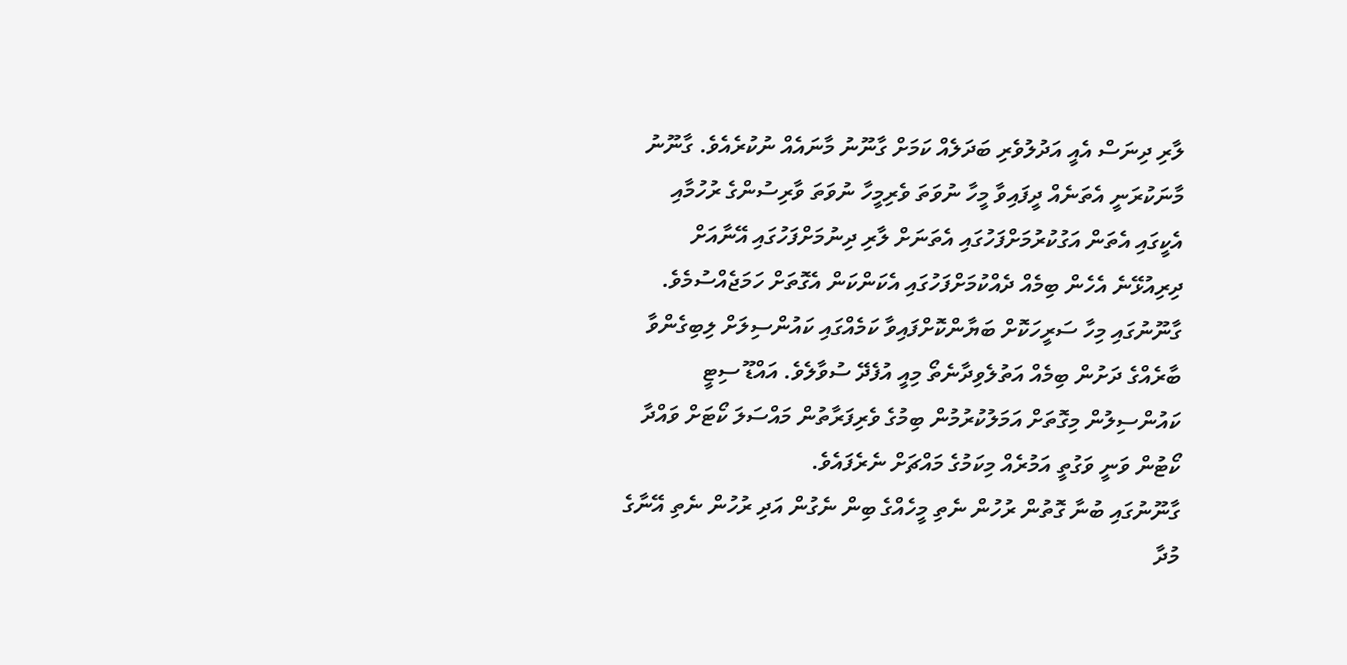ލާރި ދިނަސް އެއީ އަދުލުވެރި ބަދަލެއް ކަމަށް ގާނޫނު މާނައެއް ނުކުރެއެވެ. ގާނޫނު މާނަކުރަނީ އެތަނެއް ދީފައިވާ މީހާ ނުވަތަ ވެރިމީހާ ނުވަތަ ވާރިސުންގެ ރުހުމާއި އެކީގައި އެތަން އަގުކުރުމަށްފަހުގައި އެތަނަށް ލާރި ދިނުމަށްފަހުގައި އޭނާއަށް ދިރިއުޅޭނެ އެހެން ބިމެއް ދެއްކުމަށްފަހުގައި އެކަންކަން އެގޮތަށް ހަމަޖެއްސުމެވެ.
ގާނޫނުގައި މިހާ ސަރީހަކޮށް ބަޔާންކޮށްފައިވާ ކަމެއްގައި ކައުންސިލަށް ލިބިގެންވާ ބާރެއްގެ ދަށުން ބިމެއް އަތުލެވިދާނެތޯ މިއީ އުފެދޭ ސުވާލެވެ. އައްޑޫ ސިޓީ ކައުންސިލުން މިގޮތަށް އަމަލުކުރުމުން ބިމުގެ ވެރިފަރާތުން މައްސަލަ ކޯޓަށް ވައްދާ ކޯޓުން ވަނީ ވަގުތީ އަމުރެއް މިކަމުގެ މައްޗަށް ނެރެފައެވެ.
ގާނޫނުގައި ބުނާ ގޮތުން ރުހުން ނެތި މީހެއްގެ ބިން ނެގުން އަދި ރުހުން ނެތި އޭނާގެ މުދާ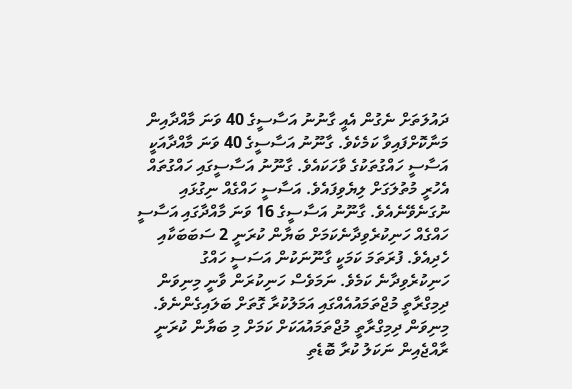ދައުލަތަށް ނެގުން އެއީ ގާނުނު އަސާސީގެ 40 ވަނަ މާއްދާއިން މަނާކޮށްފައިވާ ކަމެކެވެ. ގާނޫނު އަސާސީގެ 40 ވަނަ މާއްދާއަކީ އަސާސީ ހައްގުތަކުގެ ވާހަކައެވެ. ގާނޫނު އަސާސީގައި ހައްގުތައް އެހުރީ މުތުލަގަށް ލިޔެވިފައެވެ. އަސާސީ ހައްގެއް ނިގުޅައި ނުގަނެވޭނެއެވެ. ގާނޫނު އަސާސީގެ 16 ވަނަ މާއްދާގައި އަސާސީ ހައްގެއް ހަނިކުރެވިދާނެކަމަށް ބަޔާން ކުރަނީ 2 ސަބަބަކާއި ހެދިއެވެ. ފުރަތަމަ ކަމަކީ ގާނޫނަކުން އަސަސީ ހައްގު ހަނިކުރެވިދާނެ ކަމެވެ. ނަމަވެސް ހަނިކުރަން ވާނީ މިނިވަން ދިމިގްރާތީ މުޖްތަމައުއެއްގައި އަމަލުކުރާ ގޮތަށް ބަލައިގެންނެވެ.
މިނިވަން ދިމިގްރާތީ މުޖްތަމައުއަކަށް ކަމަށް މި ބަޔާން ކުރަނީ ރާއްޖެއިން ނަކަލު ކުރާ ބޮޑެތި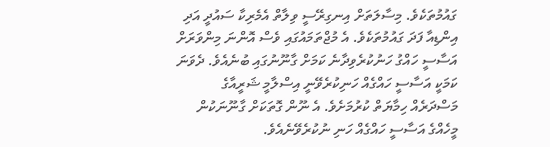ގައުމުތަކެވެ. މިސާލަތަށް އިނގިރޭސީ ވިލާތް އެމެރިކާ ސައުދީ އަދި އިންޑިއާ ފަދަ ގައުމުތަކެވެ. އެ މުޖްތަމައުގައި ވެސް އޮންނަ މިންވަރަށް އަސާސީ ހައްގު ހަނުކުރެވިދާނެ ކަމަށް ގާނޫނުގައި ބުނެއެވެ. ދެވަނަ ކަމަކީ އަސާސީ ހައްގެއް ހަނިކުރެވޭނީ އިސްލާމީ ޝަރީއާގެ މަސްދަރެއް ހިމާޔަތް ކުރުމަށެވެ. އެ ނޫން ގޮތަކަށް ގާނޫނަކުން މީހެއްގެ އަސާސީ ހައްގެއް ހަނި ނުކުރެވޭނެއެވެ.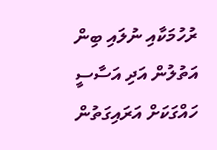ރުހުމަކާއި ނުލައި ބިން އަތުލުން އަދި އަސާސީ ހައްގަކަށް އަރައިގަތުން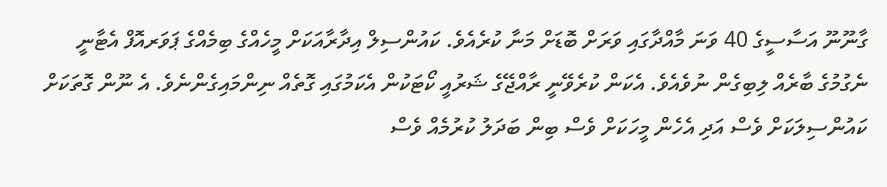ގާނޫނޫ އަސާސީގެ 40 ވަނަ މާއްދާގައި ވަރަށް ބޮޑަށް މަނާ ކުރެއެވެ. ކައުންސިލް އިދާރާއަކަށް މީހެއްގެ ބިމެއްގެ ޕަވަރއޮފް އެޓާނީ ނެގުމުގެ ބާރެއް ލިބިގެން ނުވެއެވެ. އެކަން ކުރެވޭނީ ރާއްޖޭގެ ޝަރުއީ ކޯޓަކުން އެކަމުގައި ގޮތެއް ނިންމައިގެންނެވެ. އެ ނޫން ގޮތަކަށް ކައުންސިލަކަށް ވެސް އަދި އެހެން މީހަކަށް ވެސް ބިން ބަދަލު ކުރުމެއް ވެސް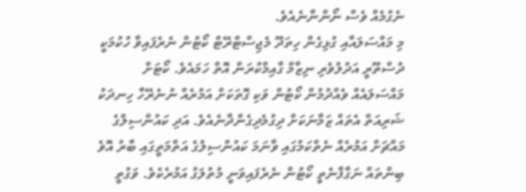ނެގުމެއް ވެސް ނޯންނާނެއެވެ.
މި މައްސަލައާއި ގުޅިގެން ހިތަދޫ މެޖިސްޓްރޭޓް ކޯޓުން ނެރެފައިވާ ހުކުމަކީ ދުސްތޫރީ އަދުލުވެރި ނިޒާމް ގާއިމްކުރަން އޮތް ހަމައެވެ. ކޯޓަށް މައްސަލައެއް ވެއްދުމުން ކޯޓުން ވަކި ގޮތަކަށް އަމުރެއް ނުނެރޭހާ ހިނދަކު ޝަރިއަތް އެތައް ޒަމާނަކަށް ދިގުމެދިގެންދާނެއެވެ. އަދި ކައުންސިލްގެ މައްޗަށް އަމުރެއް ނެތްކަމުގައި ވާނަމަ ކައުންސިލުގެ އަތްމަތީގައި ބާރު އޮވެ ބިންތައް ނަގާފާނެތީ ކޯޓުން ނެރެފައިވަނީ މުތުލަގު އަމުރެކެވެ. ވަގުތީ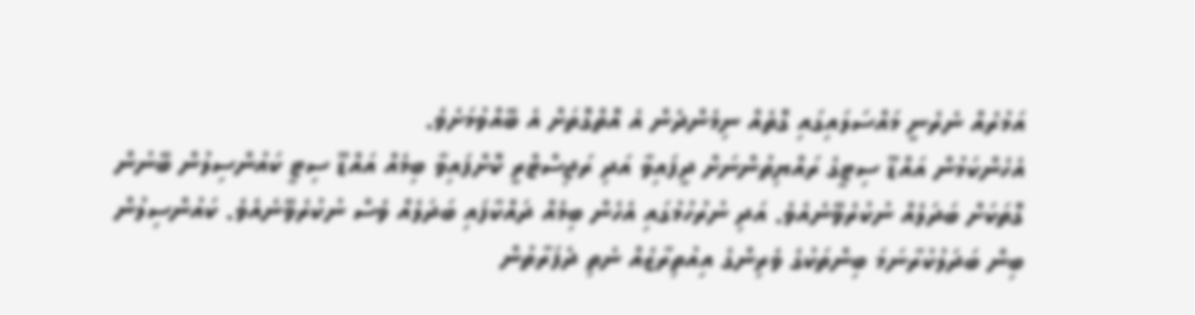އަމުރެއް ނެރެނީ މައްސަލައިގައި ގޮތެއް ނިމެންދެން އެ އޮތްގޮތަށް އެ ބޭއްވުމަށެވެ.
އެހެންކަމުން އައްޑޫ ސިޓީގެ ރައްޔިތުންނަށް ދީފައިވާ އަދި ރަޖިސްޓްރީ ކޮށްފައިވާ ބިމެއް އައްޑޫ ސިޓީ ކައުންސިލުން ބޭނުން ގޮތަކަށް ބަދަލެއް ނުކުރެވޭނެއެވެ. އަދި ނުރުހުމުގައި އެހެން ބިމެއް ދައްކާފައި ބަދަލެއް ވެސް ނުކުރެވޭނެއެވެ. ކައުންސިލުން ބިން ބަދަލުކުރާނަމަ ބިންތަކުގެ ވެރިންގެ އިއުތިރާޒެއް ނެތި ދެފަރާތުން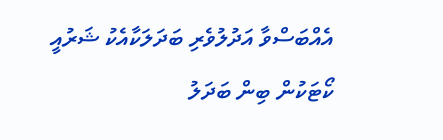އެއްބަސްވާ އަދުލުވެރި ބަދަލަކާއެކު ޝަރުއީ ކޯޓަކުން ބިން ބަދަލު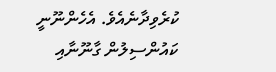ކުރެވިދާނެއެވެ. އެހެންނޫނީ ކައުންސިލުން ގާނޫނާއި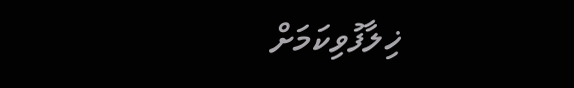ޚިލާފުވިކަމަށް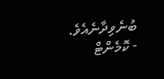ބުނެވިދާނެއެވެ.
- ކޮމެންޓް